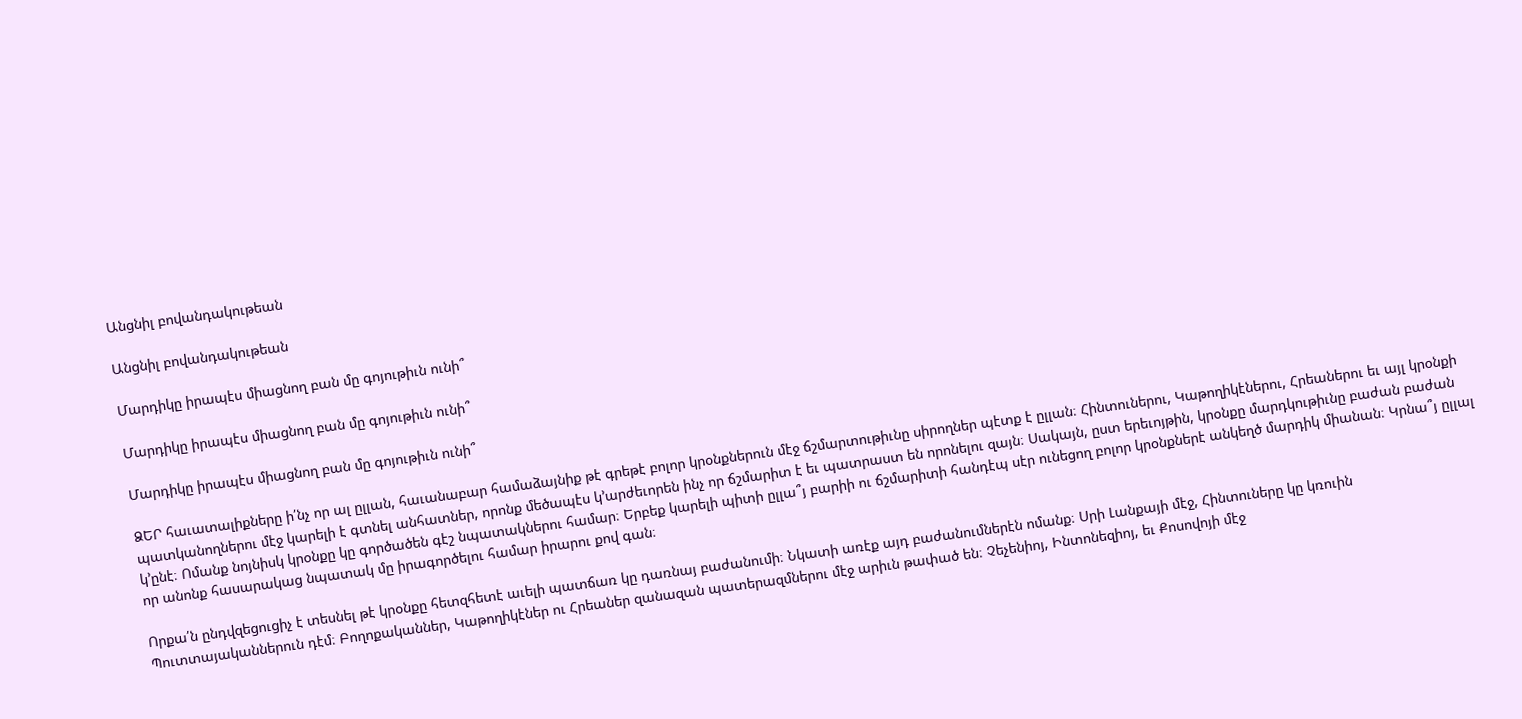Անցնիլ բովանդակութեան

Անցնիլ բովանդակութեան

Մարդիկը իրապէս միացնող բան մը գոյութիւն ունի՞

Մարդիկը իրապէս միացնող բան մը գոյութիւն ունի՞

Մարդիկը իրապէս միացնող բան մը գոյութիւն ունի՞

ՁԵՐ հաւատալիքները ի՛նչ որ ալ ըլլան, հաւանաբար համաձայնիք թէ գրեթէ բոլոր կրօնքներուն մէջ ճշմարտութիւնը սիրողներ պէտք է ըլլան։ Հինտուներու, Կաթողիկէներու, Հրեաներու եւ այլ կրօնքի պատկանողներու մէջ կարելի է գտնել անհատներ, որոնք մեծապէս կ’արժեւորեն ինչ որ ճշմարիտ է եւ պատրաստ են որոնելու զայն։ Սակայն, ըստ երեւոյթին, կրօնքը մարդկութիւնը բաժան բաժան կ’ընէ։ Ոմանք նոյնիսկ կրօնքը կը գործածեն գէշ նպատակներու համար։ Երբեք կարելի պիտի ըլլա՞յ բարիի ու ճշմարիտի հանդէպ սէր ունեցող բոլոր կրօնքներէ անկեղծ մարդիկ միանան։ Կրնա՞յ ըլլալ որ անոնք հասարակաց նպատակ մը իրագործելու համար իրարու քով գան։

Որքա՛ն ընդվզեցուցիչ է տեսնել թէ կրօնքը հետզհետէ աւելի պատճառ կը դառնայ բաժանումի։ Նկատի առէք այդ բաժանումներէն ոմանք։ Սրի Լանքայի մէջ, Հինտուները կը կռուին Պուտտայականներուն դէմ։ Բողոքականներ, Կաթողիկէներ ու Հրեաներ զանազան պատերազմներու մէջ արիւն թափած են։ Չեչենիոյ, Ինտոնեզիոյ, եւ Քոսովոյի մէջ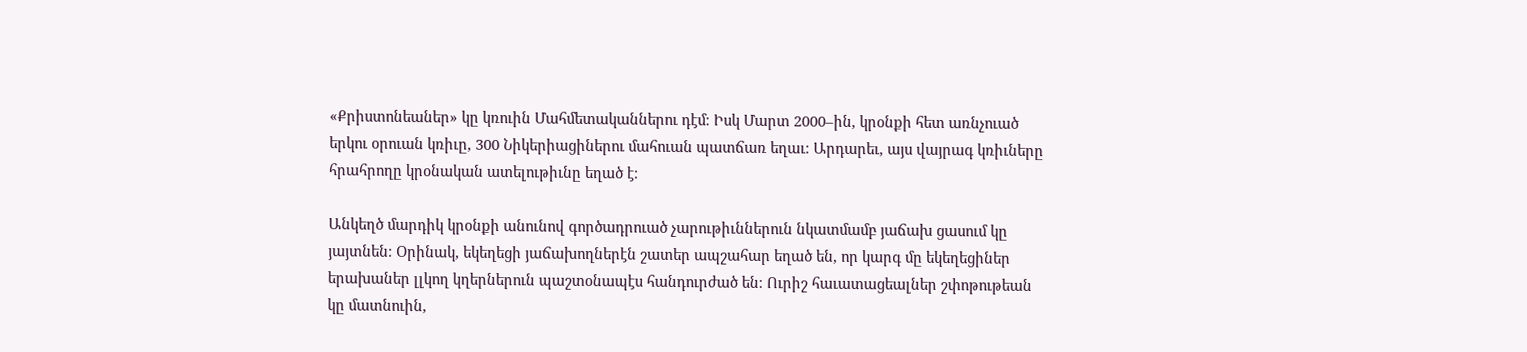«Քրիստոնեաներ» կը կռուին Մահմետականներու դէմ։ Իսկ Մարտ 2000–ին, կրօնքի հետ առնչուած երկու օրուան կռիւը, 300 Նիկերիացիներու մահուան պատճառ եղաւ։ Արդարեւ, այս վայրագ կռիւները հրահրողը կրօնական ատելութիւնը եղած է։

Անկեղծ մարդիկ կրօնքի անունով գործադրուած չարութիւններուն նկատմամբ յաճախ ցասում կը յայտնեն։ Օրինակ, եկեղեցի յաճախողներէն շատեր ապշահար եղած են, որ կարգ մը եկեղեցիներ երախաներ լլկող կղերներուն պաշտօնապէս հանդուրժած են։ Ուրիշ հաւատացեալներ շփոթութեան կը մատնուին,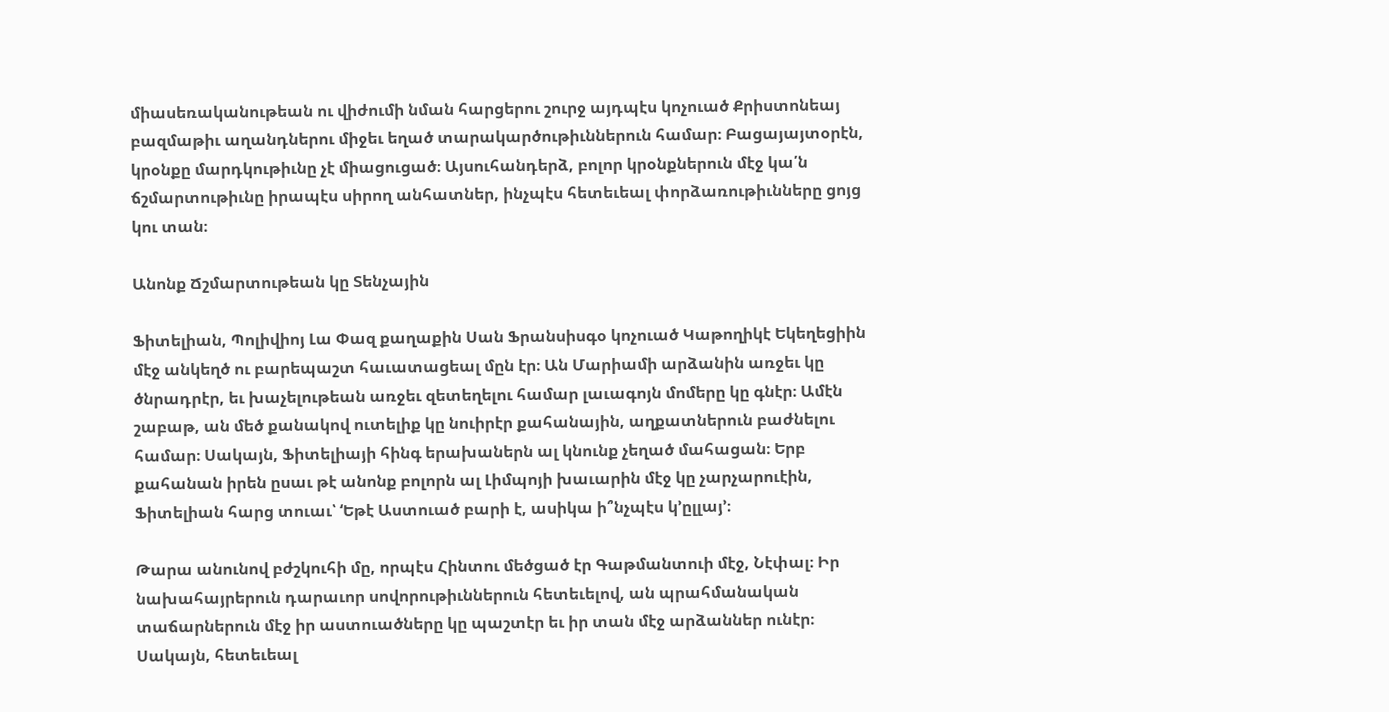միասեռականութեան ու վիժումի նման հարցերու շուրջ այդպէս կոչուած Քրիստոնեայ բազմաթիւ աղանդներու միջեւ եղած տարակարծութիւններուն համար։ Բացայայտօրէն, կրօնքը մարդկութիւնը չէ միացուցած։ Այսուհանդերձ, բոլոր կրօնքներուն մէջ կա՛ն ճշմարտութիւնը իրապէս սիրող անհատներ, ինչպէս հետեւեալ փորձառութիւնները ցոյց կու տան։

Անոնք Ճշմարտութեան կը Տենչային

Ֆիտելիան, Պոլիվիոյ Լա Փազ քաղաքին Սան Ֆրանսիսգօ կոչուած Կաթողիկէ Եկեղեցիին մէջ անկեղծ ու բարեպաշտ հաւատացեալ մըն էր։ Ան Մարիամի արձանին առջեւ կը ծնրադրէր, եւ խաչելութեան առջեւ զետեղելու համար լաւագոյն մոմերը կը գնէր։ Ամէն շաբաթ, ան մեծ քանակով ուտելիք կը նուիրէր քահանային, աղքատներուն բաժնելու համար։ Սակայն, Ֆիտելիայի հինգ երախաներն ալ կնունք չեղած մահացան։ Երբ քահանան իրեն ըսաւ թէ անոնք բոլորն ալ Լիմպոյի խաւարին մէջ կը չարչարուէին, Ֆիտելիան հարց տուաւ՝ ‘Եթէ Աստուած բարի է, ասիկա ի՞նչպէս կ’ըլլայ’։

Թարա անունով բժշկուհի մը, որպէս Հինտու մեծցած էր Գաթմանտուի մէջ, Նէփալ։ Իր նախահայրերուն դարաւոր սովորութիւններուն հետեւելով, ան պրահմանական տաճարներուն մէջ իր աստուածները կը պաշտէր եւ իր տան մէջ արձաններ ունէր։ Սակայն, հետեւեալ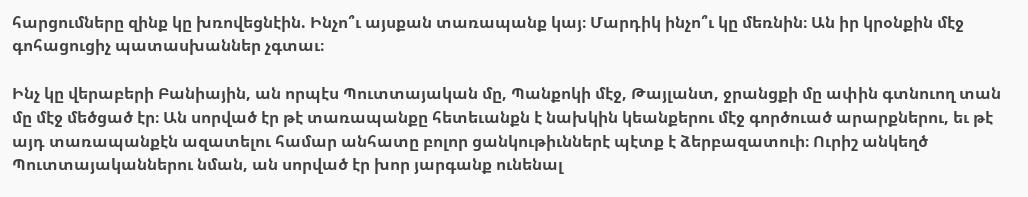հարցումները զինք կը խռովեցնէին. Ինչո՞ւ այսքան տառապանք կայ։ Մարդիկ ինչո՞ւ կը մեռնին։ Ան իր կրօնքին մէջ գոհացուցիչ պատասխաններ չգտաւ։

Ինչ կը վերաբերի Բանիային, ան որպէս Պուտտայական մը, Պանքոկի մէջ, Թայլանտ, ջրանցքի մը ափին գտնուող տան մը մէջ մեծցած էր։ Ան սորված էր թէ տառապանքը հետեւանքն է նախկին կեանքերու մէջ գործուած արարքներու, եւ թէ այդ տառապանքէն ազատելու համար անհատը բոլոր ցանկութիւններէ պէտք է ձերբազատուի։ Ուրիշ անկեղծ Պուտտայականներու նման, ան սորված էր խոր յարգանք ունենալ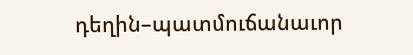դեղին–պատմուճանաւոր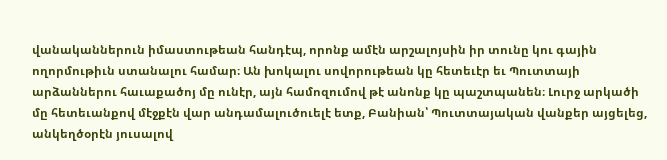վանականներուն իմաստութեան հանդէպ, որոնք ամէն արշալոյսին իր տունը կու գային ողորմութիւն ստանալու համար։ Ան խոկալու սովորութեան կը հետեւէր եւ Պուտտայի արձաններու հաւաքածոյ մը ունէր, այն համոզումով թէ անոնք կը պաշտպանեն։ Լուրջ արկածի մը հետեւանքով մէջքէն վար անդամալուծուելէ ետք, Բանիան՝ Պուտտայական վանքեր այցելեց, անկեղծօրէն յուսալով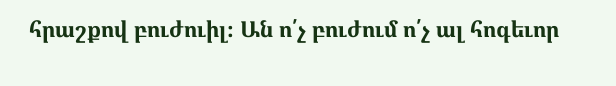հրաշքով բուժուիլ։ Ան ո՛չ բուժում ո՛չ ալ հոգեւոր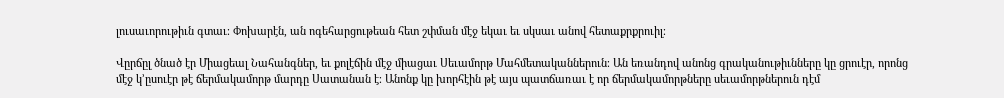լուսաւորութիւն գտաւ։ Փոխարէն, ան ոգեհարցութեան հետ շփման մէջ եկաւ եւ սկսաւ անով հետաքրքրուիլ։

Վըրճըլ ծնած էր Միացեալ Նահանգներ, եւ քոլէճին մէջ միացաւ Սեւամորթ Մահմետականներուն։ Ան եռանդով անոնց գրականութիւնները կը ցրուէր, որոնց մէջ կ’ըսուէր թէ ճերմակամորթ մարդը Սատանան է։ Անոնք կը խորհէին թէ այս պատճառաւ է որ ճերմակամորթները սեւամորթներուն դէմ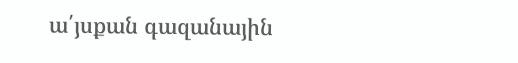ա՛յսքան գազանային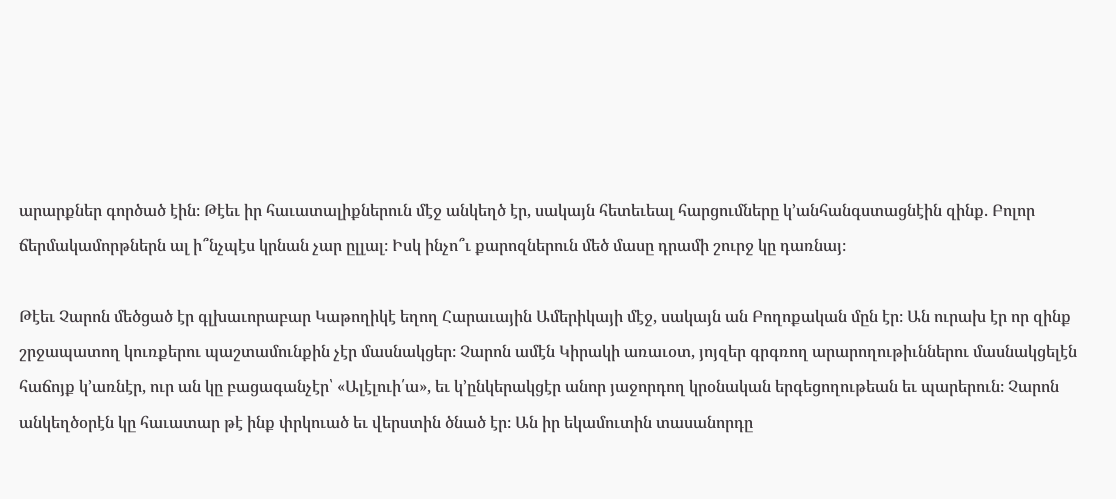արարքներ գործած էին։ Թէեւ իր հաւատալիքներուն մէջ անկեղծ էր, սակայն հետեւեալ հարցումները կ’անհանգստացնէին զինք. Բոլոր ճերմակամորթներն ալ ի՞նչպէս կրնան չար ըլլալ։ Իսկ ինչո՞ւ քարոզներուն մեծ մասը դրամի շուրջ կը դառնայ։

Թէեւ Չարոն մեծցած էր գլխաւորաբար Կաթողիկէ եղող Հարաւային Ամերիկայի մէջ, սակայն ան Բողոքական մըն էր։ Ան ուրախ էր որ զինք շրջապատող կուռքերու պաշտամունքին չէր մասնակցեր։ Չարոն ամէն Կիրակի առաւօտ, յոյզեր գրգռող արարողութիւններու մասնակցելէն հաճոյք կ’առնէր, ուր ան կը բացագանչէր՝ «Ալէլուի՛ա», եւ կ’ընկերակցէր անոր յաջորդող կրօնական երգեցողութեան եւ պարերուն։ Չարոն անկեղծօրէն կը հաւատար թէ ինք փրկուած եւ վերստին ծնած էր։ Ան իր եկամուտին տասանորդը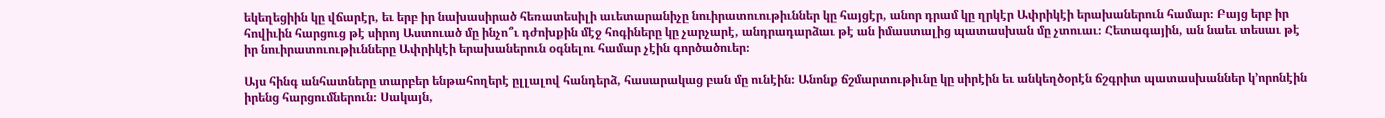եկեղեցիին կը վճարէր, եւ երբ իր նախասիրած հեռատեսիլի աւետարանիչը նուիրատուութիւններ կը հայցէր, անոր դրամ կը ղրկէր Ափրիկէի երախաներուն համար։ Բայց երբ իր հովիւին հարցուց թէ սիրոյ Աստուած մը ինչո՞ւ դժոխքին մէջ հոգիները կը չարչարէ, անդրադարձաւ թէ ան իմաստալից պատասխան մը չտուաւ։ Հետագային, ան նաեւ տեսաւ թէ իր նուիրատուութիւնները Ափրիկէի երախաներուն օգնելու համար չէին գործածուեր։

Այս հինգ անհատները տարբեր ենթահողերէ ըլլալով հանդերձ, հասարակաց բան մը ունէին։ Անոնք ճշմարտութիւնը կը սիրէին եւ անկեղծօրէն ճշգրիտ պատասխաններ կ’որոնէին իրենց հարցումներուն։ Սակայն,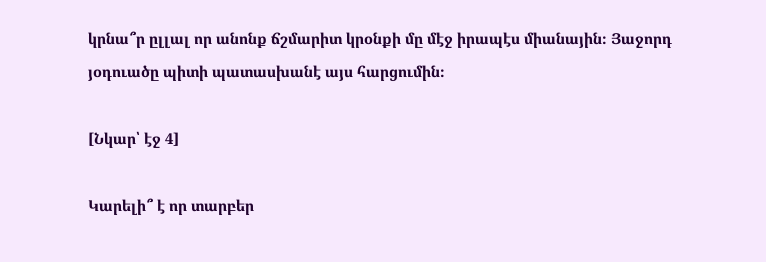կրնա՞ր ըլլալ որ անոնք ճշմարիտ կրօնքի մը մէջ իրապէս միանային։ Յաջորդ յօդուածը պիտի պատասխանէ այս հարցումին։

[Նկար՝ էջ 4]

Կարելի՞ է որ տարբեր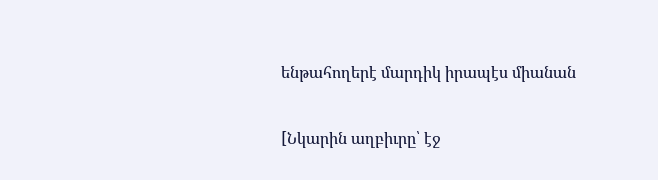ենթահողերէ մարդիկ իրապէս միանան

[Նկարին աղբիւրը՝ էջ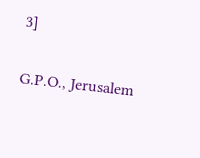3]

G.P.O., Jerusalem